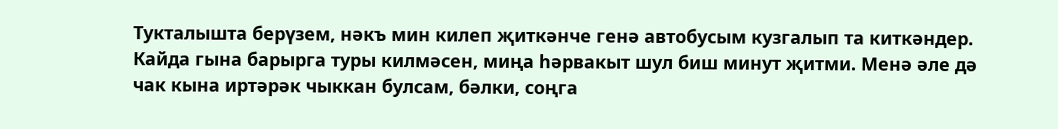Тукталышта берүзем, нәкъ мин килеп җиткәнче генә автобусым кузгалып та киткәндер. Кайда гына барырга туры килмәсен, миңа һәрвакыт шул биш минут җитми. Менә әле дә чак кына иртәрәк чыккан булсам, бәлки, соңга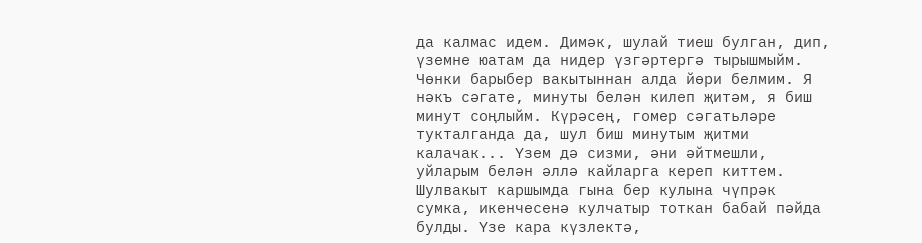да калмас идем. Димәк, шулай тиеш булган, дип, үземне юатам да нидер үзгәртергә тырышмыйм. Чөнки барыбер вакытыннан алда йөри белмим. Я нәкъ сәгате, минуты белән килеп җитәм, я биш минут соңлыйм. Күрәсең, гомер сәгатьләре тукталганда да, шул биш минутым җитми калачак... Үзем дә сизми, әни әйтмешли, уйларым белән әллә кайларга кереп киттем.
Шулвакыт каршымда гына бер кулына чүпрәк сумка, икенчесенә кулчатыр тоткан бабай пәйда булды. Үзе кара күзлектә,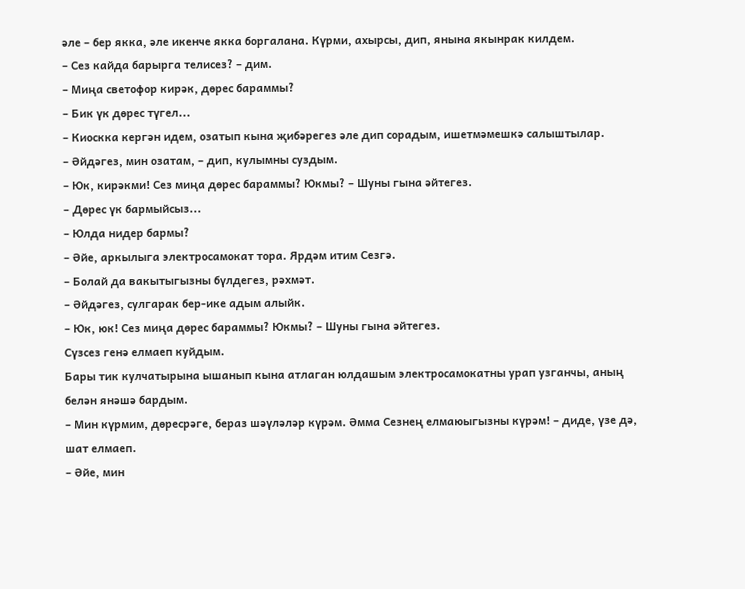әле – бер якка, әле икенче якка боргалана. Күрми, ахырсы, дип, янына якынрак килдем.
– Сез кайда барырга телисез? – дим.
– Миңа светофор кирәк, дөрес бараммы?
– Бик үк дөрес түгел...
– Киоскка кергән идем, озатып кына җибәрегез әле дип сорадым, ишетмәмешкә салыштылар.
– Әйдәгез, мин озатам, – дип, кулымны суздым.
– Юк, кирәкми! Сез миңа дөрес бараммы? Юкмы? – Шуны гына әйтегез.
– Дөрес үк бармыйсыз...
– Юлда нидер бармы?
– Әйе, аркылыга электросамокат тора. Ярдәм итим Сезгә.
– Болай да вакытыгызны бүлдегез, рәхмәт.
– Әйдәгез, сулгарак бер-ике адым алыйк.
– Юк, юк! Сез миңа дөрес бараммы? Юкмы? – Шуны гына әйтегез.
Сүзсез генә елмаеп куйдым.
Бары тик кулчатырына ышанып кына атлаган юлдашым электросамокатны урап узганчы, аның белән янәшә бардым.
– Мин күрмим, дөресрәге, бераз шәүләләр күрәм. Әмма Сезнең елмаюыгызны күрәм! – диде, үзе дә, шат елмаеп.
– Әйе, мин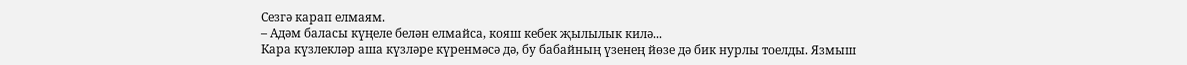Сезгә карап елмаям.
– Адәм баласы күңеле белән елмайса, кояш кебек җылылык килә...
Кара күзлекләр аша күзләре күренмәсә дә, бу бабайның үзенең йөзе дә бик нурлы тоелды. Язмыш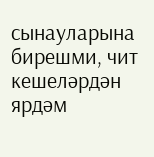сынауларына бирешми, чит кешеләрдән ярдәм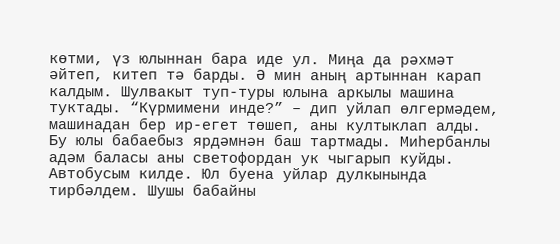көтми, үз юлыннан бара иде ул. Миңа да рәхмәт әйтеп, китеп тә барды. Ә мин аның артыннан карап калдым. Шулвакыт туп-туры юлына аркылы машина туктады. “Күрмимени инде?” – дип уйлап өлгермәдем, машинадан бер ир-егет төшеп, аны култыклап алды. Бу юлы бабаебыз ярдәмнән баш тартмады. Миһербанлы адәм баласы аны светофордан ук чыгарып куйды.
Автобусым килде. Юл буена уйлар дулкынында тирбәлдем. Шушы бабайны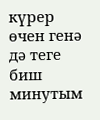күрер өчен генә дә теге биш минутым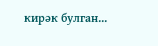кирәк булган...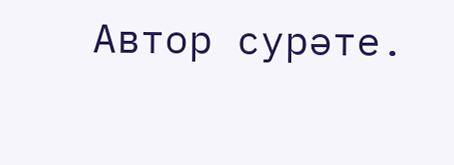Автор сурәте.